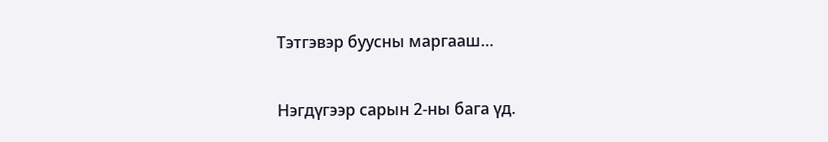Тэтгэвэр буусны маргааш…

Нэгдүгээр сарын 2-ны бага үд.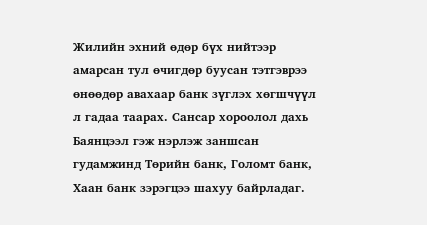Жилийн эхний өдөр бүх нийтээр амарсан тул өчигдөр буусан тэтгэврээ өнөөдөр авахаар банк зүглэх хөгшчүүл л гадаа таарах. Сансар хороолол дахь Баянцээл гэж нэрлэж заншсан гудамжинд Төрийн банк, Голомт банк, Хаан банк зэрэгцээ шахуу байрладаг.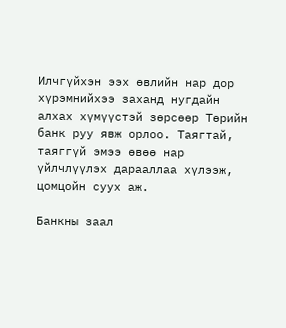Илчгүйхэн ээх өвлийн нар дор хүрэмнийхээ заханд нугдайн алхах хүмүүстэй зөрсөөр Төрийн банк руу явж орлоо. Таягтай, таяггүй эмээ өвөө нар үйлчлүүлэх дарааллаа хүлээж, цомцойн суух аж.

Банкны заал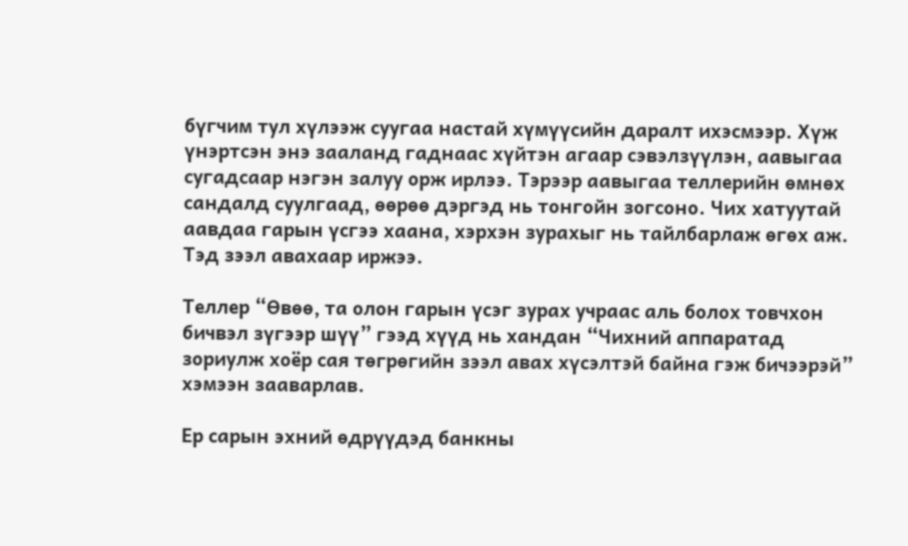бүгчим тул хүлээж суугаа настай хүмүүсийн даралт ихэсмээр. Хүж үнэртсэн энэ зааланд гаднаас хүйтэн агаар сэвэлзүүлэн, аавыгаа сугадсаар нэгэн залуу орж ирлээ. Тэрээр аавыгаа теллерийн өмнөх сандалд суулгаад, өөрөө дэргэд нь тонгойн зогсоно. Чих хатуутай аавдаа гарын үсгээ хаана, хэрхэн зурахыг нь тайлбарлаж өгөх аж. Тэд зээл авахаар иржээ.

Теллер “Өвөө, та олон гарын үсэг зурах учраас аль болох товчхон бичвэл зүгээр шүү” гээд хүүд нь хандан “Чихний аппаратад зориулж хоёр сая төгрөгийн зээл авах хүсэлтэй байна гэж бичээрэй” хэмээн зааварлав.

Ер сарын эхний өдрүүдэд банкны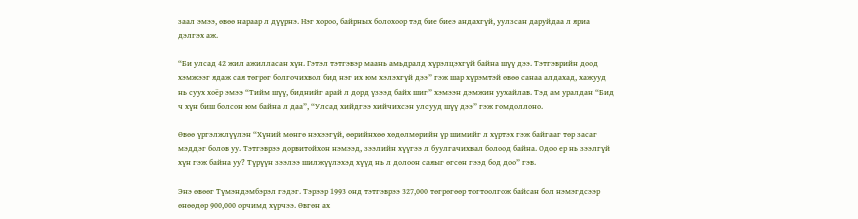заал эмээ, өвөө нараар л дүүрнэ. Нэг хороо, байрных болохоор тэд бие биеэ андахгүй, уулзсан даруйдаа л яриа дэлгэх аж.

“Би улсад 42 жил ажилласан хүн. Гэтэл тэтгэвэр маань амьдралд хүрэлцэхгүй байна шүү дээ. Тэтгэврийн доод хэмжээг ядаж сая төгрөг болгочихвол бид нэг их юм хэлэхгүй дээ” гэж шар хүрэмтэй өвөө санаа алдахад, хажууд нь суух хоёр эмээ “Тийм шүү, биднийг арай л дорд үзээд байх шиг” хэмээн дэмжин уухайлав. Тэд ам уралдан “Бид ч хүн биш болсон юм байна л даа”, “Улсад хийдгээ хийчихсэн улсууд шүү дээ” гэж гомдоллоно.

Өвөө үргэлжлүүлэн “Хүний мөнгө нэхээгүй, өөрийнхөө хөдөлмөрийн үр шимийг л хүртэх гэж байгааг төр засаг мэддэг болов уу. Тэтгэврээ дорвитойхон нэмээд, зээлийн хүүгээ л буулгачихвал болоод байна. Одоо ер нь зээлгүй хүн гэж байна уу? Түрүүн зээлээ шилжүүлэхэд хүүд нь л долоон саяыг өгсөн гээд бод доо” гэв.

Энэ өвөөг Түмэндэмбэрэл гэдэг. Тэрээр 1993 онд тэтгэврээ 327,000 төгрөгөөр тогтоолгож байсан бол нэмэгдсээр өнөөдөр 900,000 орчимд хүрчээ. Өвгөн ах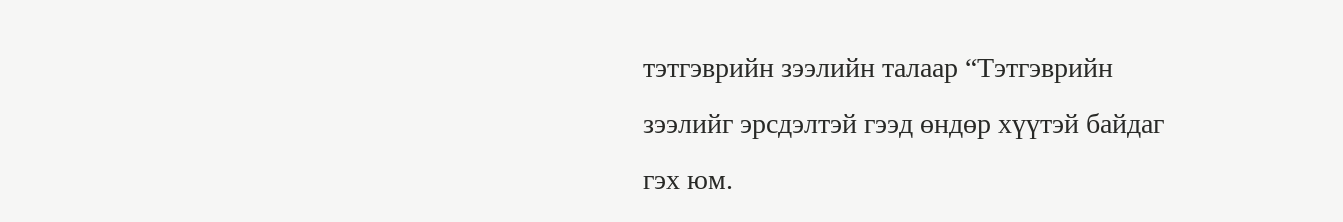тэтгэврийн зээлийн талаар “Тэтгэврийн зээлийг эрсдэлтэй гээд өндөр хүүтэй байдаг гэх юм.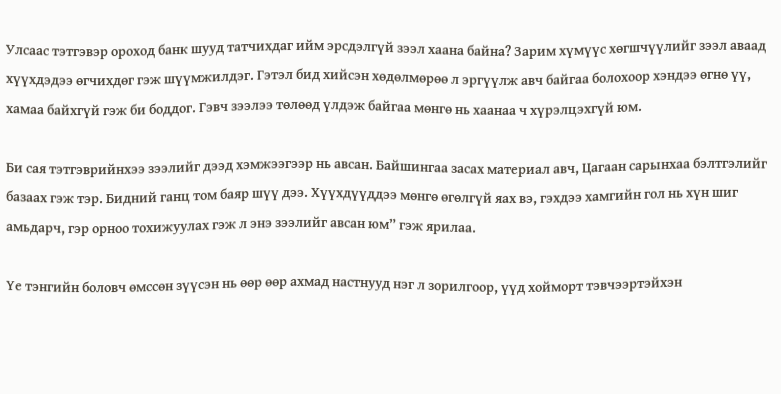Улсаас тэтгэвэр ороход банк шууд татчихдаг ийм эрсдэлгүй зээл хаана байна? Зарим хүмүүс хөгшчүүлийг зээл аваад хүүхдэдээ өгчихдөг гэж шүүмжилдэг. Гэтэл бид хийсэн хөдөлмөрөө л эргүүлж авч байгаа болохоор хэндээ өгнө үү, хамаа байхгүй гэж би боддог. Гэвч зээлээ төлөөд үлдэж байгаа мөнгө нь хаанаа ч хүрэлцэхгүй юм.

Би сая тэтгэврийнхээ зээлийг дээд хэмжээгээр нь авсан. Байшингаа засах материал авч, Цагаан сарынхаа бэлтгэлийг базаах гэж тэр. Бидний ганц том баяр шүү дээ. Хүүхдүүддээ мөнгө өгөлгүй яах вэ, гэхдээ хамгийн гол нь хүн шиг амьдарч, гэр орноо тохижуулах гэж л энэ зээлийг авсан юм” гэж ярилаа.

Үе тэнгийн боловч өмссөн зүүсэн нь өөр өөр ахмад настнууд нэг л зорилгоор, үүд хойморт тэвчээртэйхэн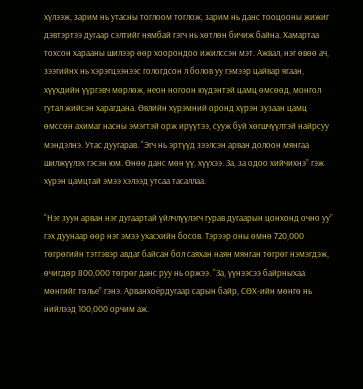хүлээж, зарим нь утасны тоглоом тоглож, зарим нь данс тооцооны жижиг дэвтэртээ дугаар сэлтийг нямбай гэгч нь хөтлөн бичиж байна. Хамартаа тохсон харааны шилээр өөр хоорондоо ижилссэн мэт. Ажвал, нэг өвөө ач, зээгийнх нь хэрэгцээнээс гологдсон л болов уу гэмээр цайвар ягаан, хүүхдийн үүргэвч мөрлөж, неон ногоон юүдэнтэй цамц өмсөөд, монгол гутал жийсэн харагдана. Өвлийн хүрэмний оронд хүрэн зузаан цамц өмссөн ахимаг насны эмэгтэй орж ирүүтээ, сууж буй хөгшчүүлтэй найрсуу мэндэлнэ. Утас дуугарав. “Эгч нь эртүүд зээлсэн арван долоон мянгаа шилжүүлэх гэсэн юм. Өнөө данс мөн үү, хүүхээ. За, за одоо хийчихнэ” гэж хүрэн цамцтай эмээ хэлээд утсаа тасаллаа.

“Нэг зуун арван нэг дугаартай үйлчлүүлэгч гурав дугаарын цонхонд очно уу” гэх дуунаар өөр нэг эмээ ухасхийн босов. Тэрээр оны өмнө 720,000 төгрөгийн тэтгэвэр авдаг байсан бол саяхан наян мянган төгрөг нэмэгдэж, өчигдөр 800,000 төгрөг данс руу нь оржээ. “За, үүнээсээ байрныхаа мөнгийг төлье” гэнэ. Арванхоёрдугаар сарын байр, СӨХ-ийн мөнгө нь нийлээд 100,000 орчим аж.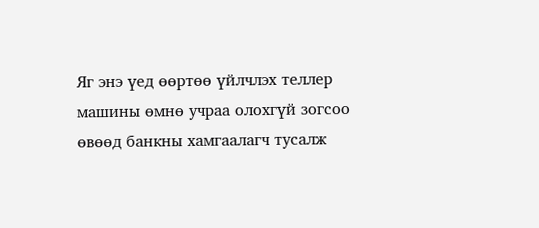Яг энэ үед өөртөө үйлчлэх теллер машины өмнө учраа олохгүй зогсоо өвөөд банкны хамгаалагч тусалж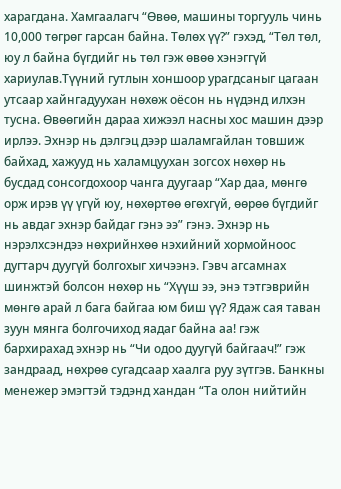харагдана. Хамгаалагч “Өвөө, машины торгууль чинь 10,000 төгрөг гарсан байна. Төлөх үү?” гэхэд, “Төл төл, юу л байна бүгдийг нь төл гэж өвөө хэнэггүй хариулав.Түүний гутлын хоншоор урагдсаныг цагаан утсаар хайнгадуухан нөхөж оёсон нь нүдэнд илхэн тусна. Өвөөгийн дараа хижээл насны хос машин дээр ирлээ. Эхнэр нь дэлгэц дээр шаламгайлан товшиж байхад, хажууд нь халамцуухан зогсох нөхөр нь бусдад сонсогдохоор чанга дуугаар “Хар даа, мөнгө орж ирэв үү үгүй юу, нөхөртөө өгөхгүй, өөрөө бүгдийг нь авдаг эхнэр байдаг гэнэ ээ” гэнэ. Эхнэр нь нэрэлхсэндээ нөхрийнхөө нэхийний хормойноос дугтарч дуугүй болгохыг хичээнэ. Гэвч агсамнах шинжтэй болсон нөхөр нь “Хүүш ээ, энэ тэтгэврийн мөнгө арай л бага байгаа юм биш үү? Ядаж сая таван зуун мянга болгочиход яадаг байна аа! гэж бархирахад эхнэр нь “Чи одоо дуугүй байгаач!” гэж зандраад, нөхрөө сугадсаар хаалга руу зүтгэв. Банкны менежер эмэгтэй тэдэнд хандан “Та олон нийтийн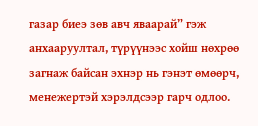газар биеэ зөв авч яваарай” гэж анхааруултал, түрүүнээс хойш нөхрөө загнаж байсан эхнэр нь гэнэт өмөөрч, менежертэй хэрэлдсээр гарч одлоо.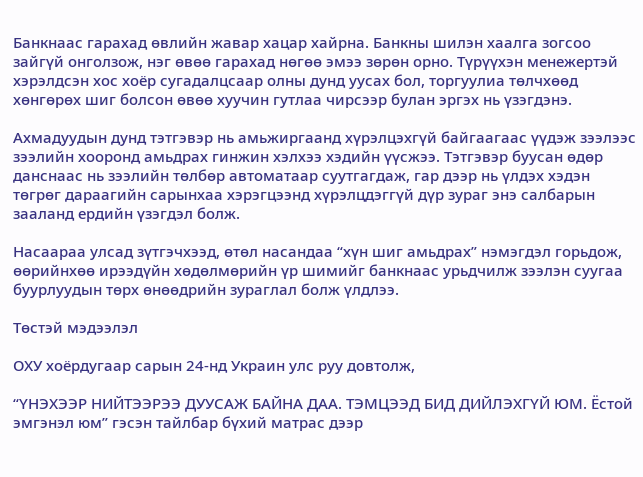Банкнаас гарахад өвлийн жавар хацар хайрна. Банкны шилэн хаалга зогсоо зайгүй онголзож, нэг өвөө гарахад нөгөө эмээ зөрөн орно. Түрүүхэн менежертэй хэрэлдсэн хос хоёр сугадалцсаар олны дунд уусах бол, торгуулиа төлчхөөд хөнгөрөх шиг болсон өвөө хуучин гутлаа чирсээр булан эргэх нь үзэгдэнэ.

Ахмадуудын дунд тэтгэвэр нь амьжиргаанд хүрэлцэхгүй байгаагаас үүдэж зээлээс зээлийн хооронд амьдрах гинжин хэлхээ хэдийн үүсжээ. Тэтгэвэр буусан өдөр данснаас нь зээлийн төлбөр автоматаар суутгагдаж, гар дээр нь үлдэх хэдэн төгрөг дараагийн сарынхаа хэрэгцээнд хүрэлцдэггүй дүр зураг энэ салбарын зааланд ердийн үзэгдэл болж.

Насаараа улсад зүтгэчхээд, өтөл насандаа “хүн шиг амьдрах” нэмэгдэл горьдож, өөрийнхөө ирээдүйн хөдөлмөрийн үр шимийг банкнаас урьдчилж зээлэн суугаа буурлуудын төрх өнөөдрийн зураглал болж үлдлээ.

Төстэй мэдээлэл

ОХУ хоёрдугаар сарын 24-нд Украин улс руу довтолж,

“ҮНЭХЭЭР НИЙТЭЭРЭЭ ДУУСАЖ БАЙНА ДАА. ТЭМЦЭЭД БИД ДИЙЛЭХГҮЙ ЮМ. Ёстой эмгэнэл юм” гэсэн тайлбар бүхий матрас дээр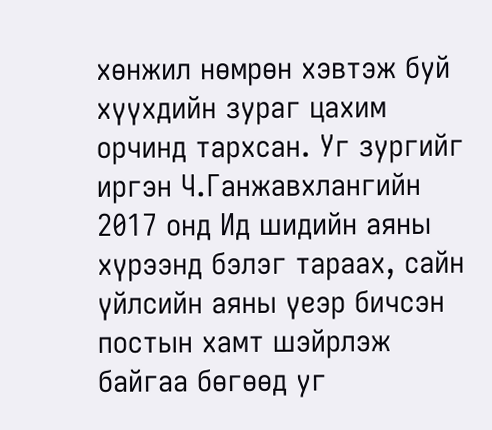хөнжил нөмрөн хэвтэж буй хүүхдийн зураг цахим орчинд тархсан. Уг зургийг иргэн Ч.Ганжавхлангийн 2017 онд Ид шидийн аяны хүрээнд бэлэг тараах, сайн үйлсийн аяны үеэр бичсэн постын хамт шэйрлэж байгаа бөгөөд уг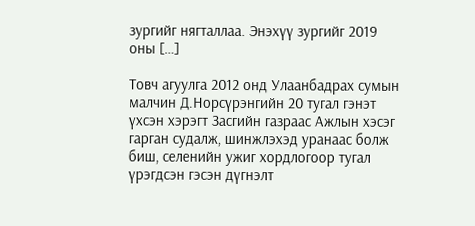зургийг нягталлаа. Энэхүү зургийг 2019 оны […]

Товч агуулга 2012 онд Улаанбадрах сумын малчин Д.Норсүрэнгийн 20 тугал гэнэт үхсэн хэрэгт Засгийн газраас Ажлын хэсэг гарган судалж, шинжлэхэд уранаас болж биш, селенийн ужиг хордлогоор тугал үрэгдсэн гэсэн дүгнэлт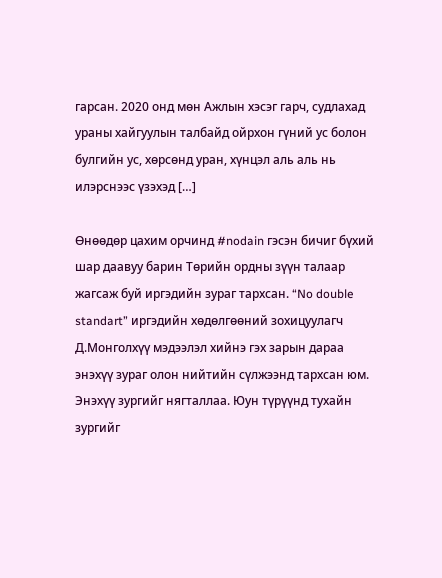гарсан. 2020 онд мөн Ажлын хэсэг гарч, судлахад ураны хайгуулын талбайд ойрхон гүний ус болон булгийн ус, хөрсөнд уран, хүнцэл аль аль нь илэрснээс үзэхэд […]

Өнөөдөр цахим орчинд #nodain гэсэн бичиг бүхий шар даавуу барин Төрийн ордны зүүн талаар жагсаж буй иргэдийн зураг тархсан. “No double standart” иргэдийн хөдөлгөөний зохицуулагч  Д.Монголхүү мэдээлэл хийнэ гэх зарын дараа энэхүү зураг олон нийтийн сүлжээнд тархсан юм. Энэхүү зургийг нягталлаа. Юун түрүүнд тухайн зургийг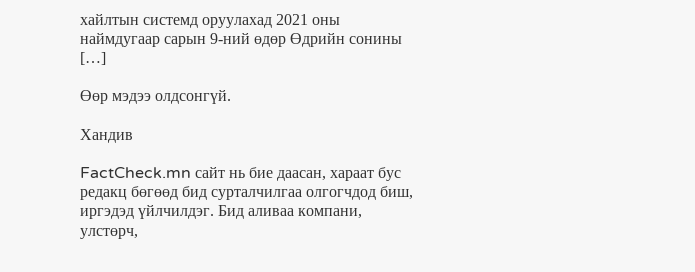хайлтын системд оруулахад 2021 оны наймдугаар сарын 9-ний өдөр Өдрийн сонины […]

Өөр мэдээ олдсонгүй.

Хандив

FactCheck.mn сайт нь бие даасан, хараат бус редакц бөгөөд бид сурталчилгаа олгогчдод биш, иргэдэд үйлчилдэг. Бид аливаа компани, улстөрч,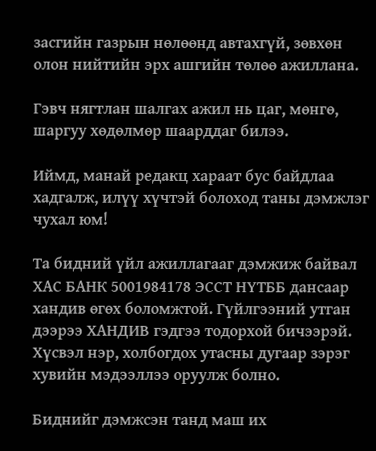засгийн газрын нөлөөнд автахгүй, зөвхөн олон нийтийн эрх ашгийн төлөө ажиллана.

Гэвч нягтлан шалгах ажил нь цаг, мөнгө, шаргуу хөдөлмөр шаарддаг билээ.

Иймд, манай редакц хараат бус байдлаа хадгалж, илүү хүчтэй болоход таны дэмжлэг чухал юм!

Та бидний үйл ажиллагааг дэмжиж байвал ХАС БАНК 5001984178 ЭССТ НҮТББ дансаар хандив өгөх боломжтой. Гүйлгээний утган дээрээ ХАНДИВ гэдгээ тодорхой бичээрэй. Хүсвэл нэр, холбогдох утасны дугаар зэрэг хувийн мэдээллээ оруулж болно.

Биднийг дэмжсэн танд маш их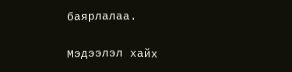баярлалаа.

Мэдээлэл хайх